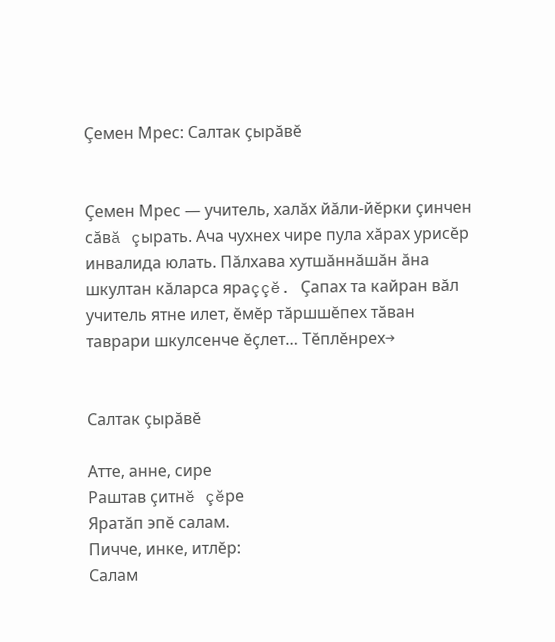Çемен Мрес: Салтак çырăвĕ


Çемен Мрес — учитель, халăх йăли-йĕрки çинчен сăвă çырать. Ача чухнех чире пула хăрах урисĕр инвалида юлать. Пăлхава хутшăннăшăн ăна шкултан кăларса яраççĕ. Çапах та кайран вăл учитель ятне илет, ĕмĕр тăршшĕпех тăван таврари шкулсенче ĕçлет… Тĕплĕнрех→


Салтак çырăвĕ

Атте, анне, сире
Раштав çитнĕ çĕре
Яратăп эпĕ салам.
Пичче, инке, итлĕр:
Салам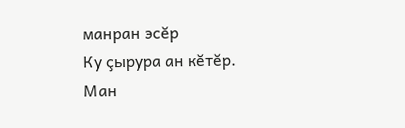манран эсĕр
Ку çырура ан кĕтĕр.
Ман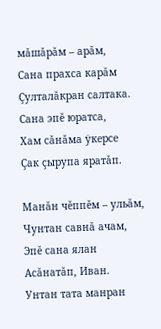мăшăрăм – арăм,
Сана прахса карăм
Çулталăкран салтака.
Сана эпĕ юратса,
Хам сăнăма ÿкерсе
Çак çырупа яратăп.

Манăн чĕппĕм – ульăм,
Чунтан савнă ачам,
Эпĕ сана ялан
Асăнатăп, Иван.
Унтан тата манран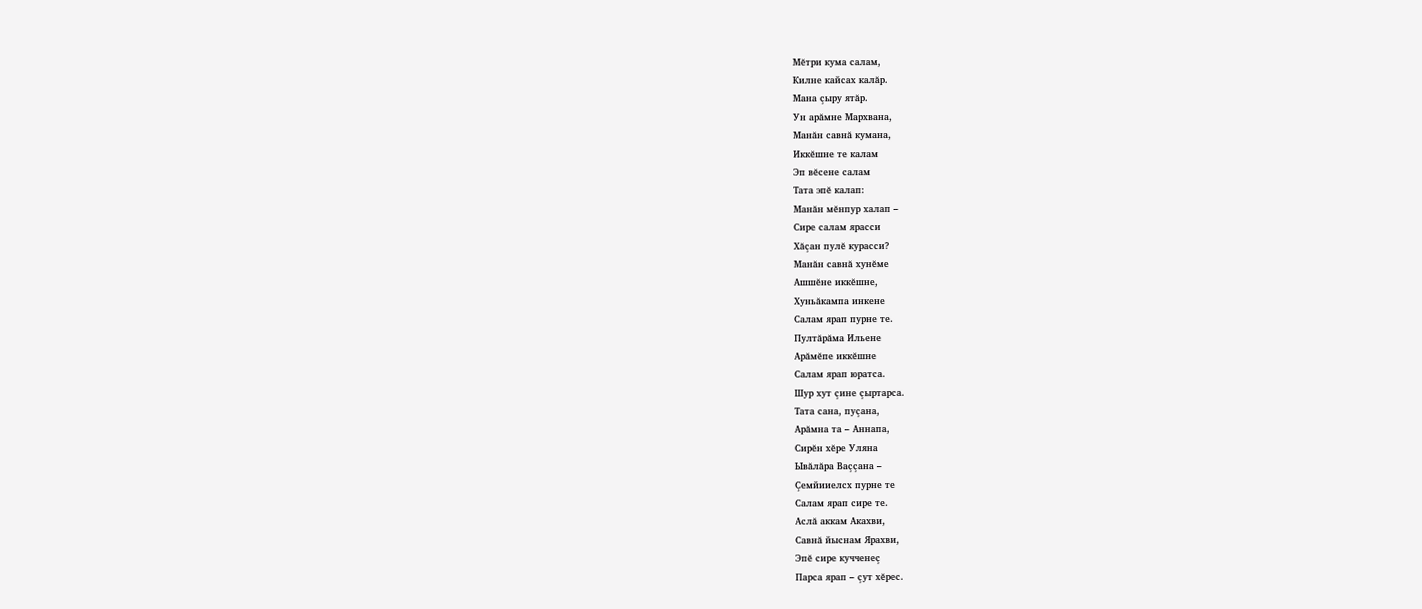Мĕтри кума салам,
Килне кайсах калăр.
Мана çыру ятăр.
Ун арăмне Мархвана,
Манăн савнă кумана,
Иккĕшне те калам
Эп вĕсене салам
Тата эпĕ калап:
Манăн мĕнпур халап –
Сире салам ярасси
Хăçан пулĕ курасси?
Манăн савнă хунĕме
Ашшĕне иккĕшне,
Хуньăкампа инкене
Салам ярап пурне те.
Пултăрăма Ильене
Арăмĕпе иккĕшне
Салам ярап юратса.
Шур хут çине çыртарса.
Тата сана, пуçана,
Арăмна та – Аннапа,
Сирĕн хĕре Уляна
Ывăлăра Ваççана –
Çемйииелсх пурне те
Салам ярап сире те.
Аслă аккам Акахви,
Савнă йыснам Ярахви,
Эпĕ сире кучченеç
Парса ярап – çут хĕрес.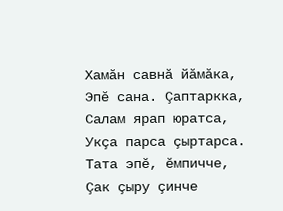Хамăн савнă йăмăка,
Эпĕ сана. Çаптаркка,
Салам ярап юратса,
Укçа парса çыртарса.
Тата эпĕ, ĕмпичче,
Çак çыру çинче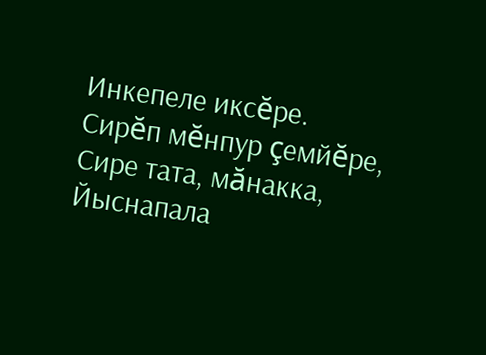Инкепеле иксĕре.
Сирĕп мĕнпур çемйĕре,
Сире тата, мăнакка,
Йыснапала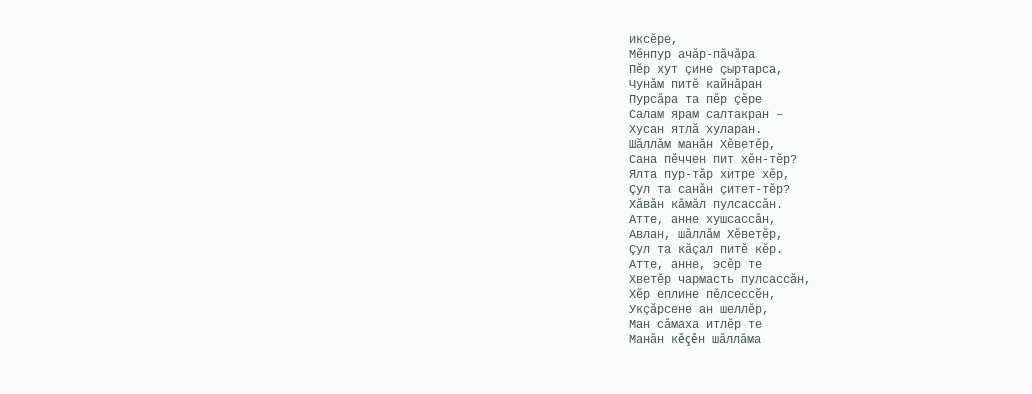иксĕре,
Мĕнпур ачăр-пăчăра
Пĕр хут çине çыртарса,
Чунăм питĕ кайнăран
Пурсăра та пĕр çĕре
Салам ярам салтакран –
Хусан ятлă хуларан.
Шăллăм манăн Хĕветĕр,
Сана пĕччен пит хĕн-тĕр?
Ялта пур-тăр хитре хĕр,
Çул та санăн çитет-тĕр?
Хăвăн кăмăл пулсассăн.
Атте, анне хушсассăн,
Авлан, шăллăм Хĕветĕр,
Çул та кăçал питĕ кĕр.
Атте, анне, эсĕр те
Хветĕр чармасть пулсассăн,
Хĕр еплине пĕлсессĕн,
Укçăрсене ан шеллĕр,
Ман сăмаха итлĕр те
Манăн кĕçĕн шăллăма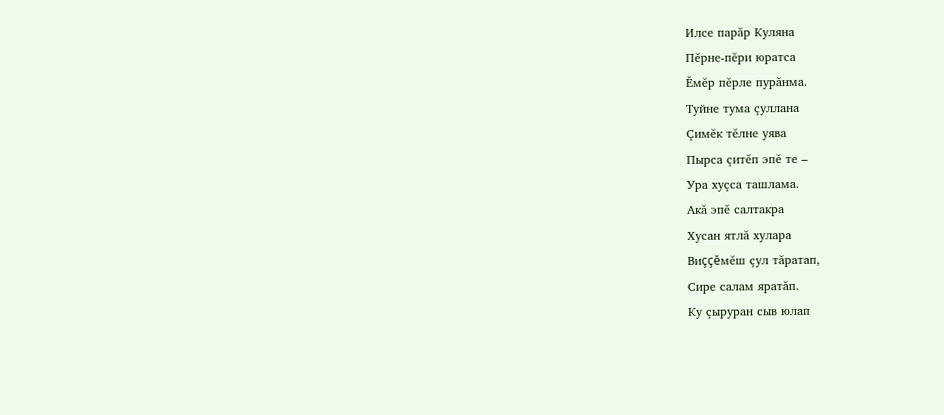Илсе парăр Куляна
Пĕрне-пĕри юратса
Ĕмĕр пĕрле пурăнма.
Туйне тума çуллана
Çимĕк тĕлне уява
Пырса çитĕп эпĕ те –
Ура хуçса ташлама.
Акă эпĕ салтакра
Хусан ятлă хулара
Виççĕмĕш çул тăратап,
Сире салам яратăп.
Ку çыруран сыв юлап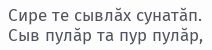Сире те сывлăх сунатăп.
Сыв пулăр та пур пулăр,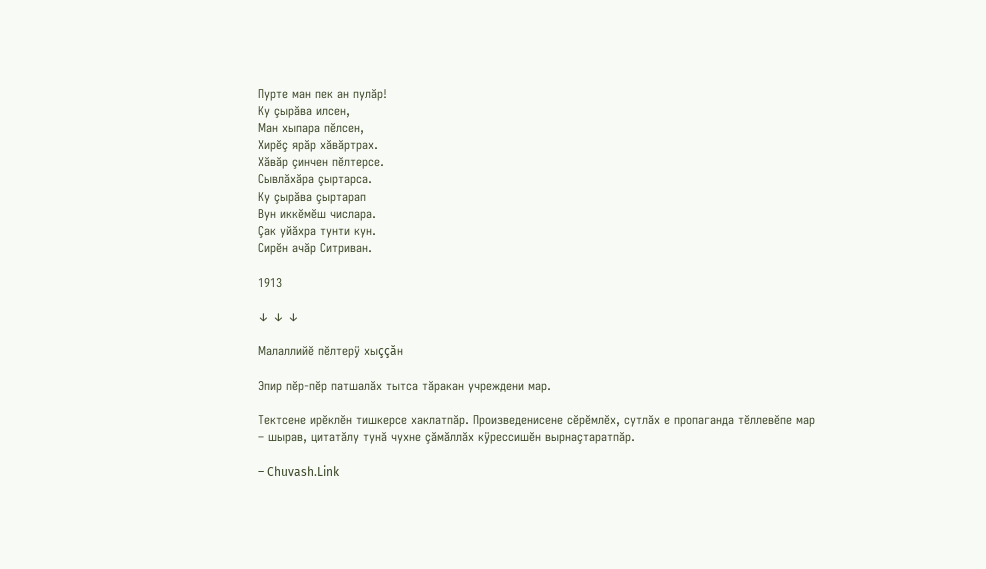Пурте ман пек ан пулăр!
Ку çырăва илсен,
Ман хыпара пĕлсен,
Хирĕç ярăр хăвăртрах.
Хăвăр çинчен пĕлтерсе.
Сывлăхăра çыртарса.
Ку çырăва çыртарап
Вун иккĕмĕш числара.
Çак уйăхра тунти кун.
Сирĕн ачăр Ситриван.

1913

↓ ↓ ↓

Малаллийĕ пĕлтерÿ хыççăн

Эпир пĕр-пĕр патшалăх тытса тăракан учреждени мар.

Тектсене ирĕклĕн тишкерсе хаклатпăр. Произведенисене сĕрĕмлĕх, сутлăх е пропаганда тĕллевĕпе мар – шырав, цитатăлу тунă чухне çăмăллăх кÿрессишĕн вырнаçтаратпăр.

– Chuvash.Link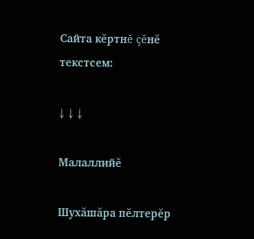Сайта кĕртнĕ çĕнĕ текстсем:

↓ ↓ ↓

Малаллийĕ

Шухăшăра пĕлтерĕр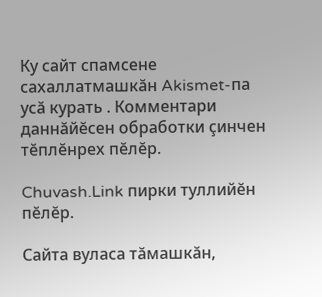Ку сайт спамсене сахаллатмашкăн Akismet-па усă курать . Комментари даннăйĕсен обработки çинчен тĕплĕнрех пĕлĕр.

Chuvash.Link пирки туллийĕн пĕлĕр.

Сайта вуласа тăмашкăн,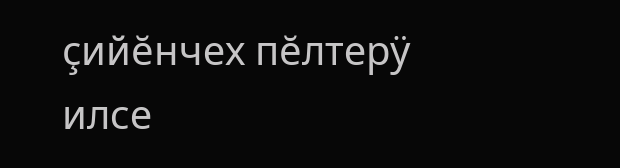çийĕнчех пĕлтерÿ илсе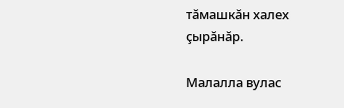тăмашкăн халех çырăнăр.

Малалла вулас